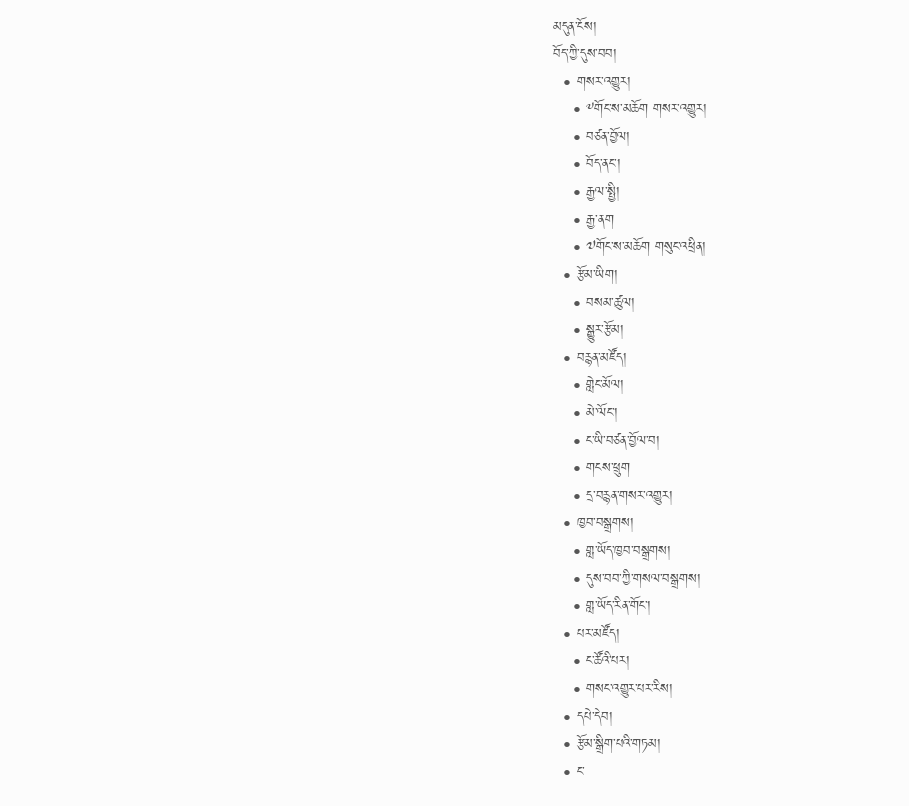མདུན་ངོས།
བོད་ཀྱི་དུས་བབ།
  • གསར་འགྱུར།
    • ༸གོང་ས་མཆོག གསར་འགྱུར།
    • བཙན་བྱོལ།
    • བོད་ནང་།
    • རྒྱལ་སྤྱི།
    • རྒྱ་ནག
    • ༧གོང་ས་མཆོག གསུང་འཕྲིན།
  • རྩོམ་ཡིག།
    • བསམ་ཚུལ།
    • སྒྱུར་རྩོམ།
  • བརྙན་མཛོད།
    • གླེང་མོལ།
    • མེ་ལོང་།
    • ང་ཡི་བཙན་བྱོལ་བ།
    • གངས་ཕྲུག
    • དྲ་བརྙན་གསར་འགྱུར།
  • ཁྱབ་བསྒྲགས།
    • གླ་ཡོད་ཁྱབ་བསྒྲགས།
    • དུས་བབ་ཀྱི་གསལ་བསྒྲགས།
    • གླ་ཡོད་རིན་གོང་།
  • པར་མཛོད།
    • ང་ཚོའི་པར།
    • གསང་འགྱུར་པར་རིས།
  • དཔེ་དེབ།
  • རྩོམ་སྒྲིག་པའི་གཏམ།
  • ང་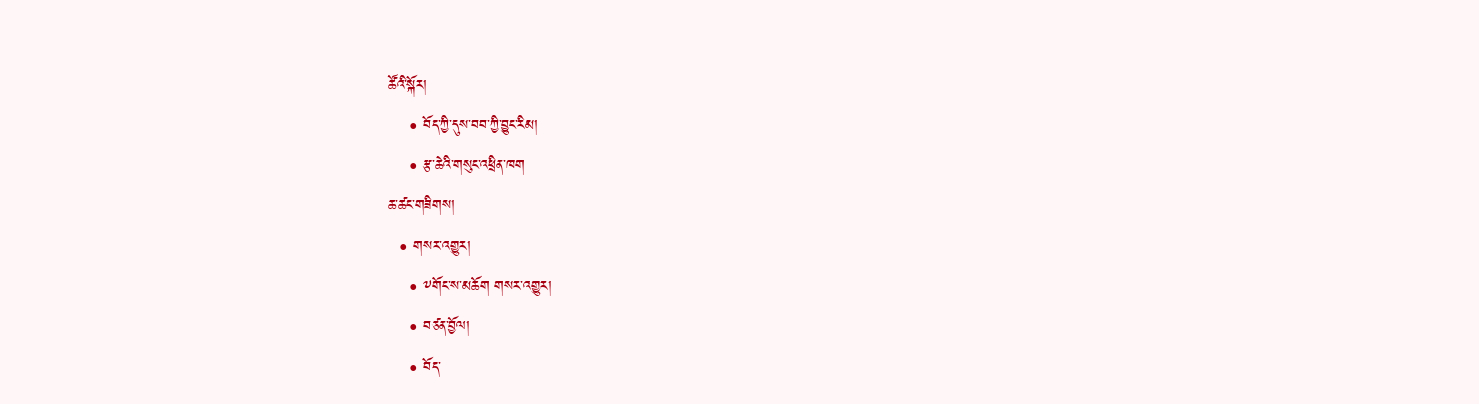ཚོའི་སྐོར།
    • བོད་ཀྱི་དུས་བབ་ཀྱི་བྱུང་རིམ།
    • རྩ་ཆེའི་གསུང་འཕྲིན་ཁག
ཆ་ཚང་གཟིགས།
  • གསར་འགྱུར།
    • ༸གོང་ས་མཆོག གསར་འགྱུར།
    • བཙན་བྱོལ།
    • བོད་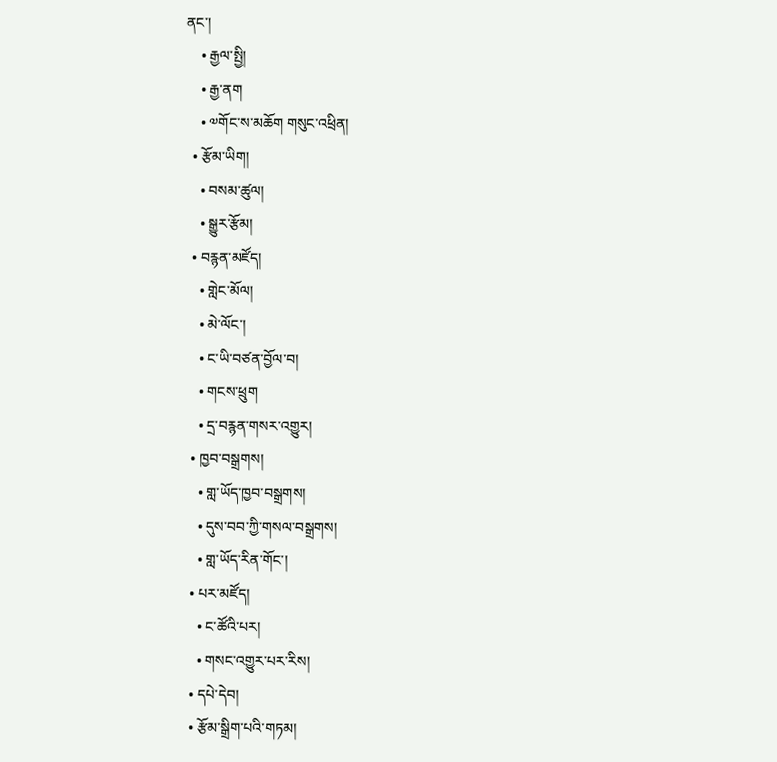ནང་།
    • རྒྱལ་སྤྱི།
    • རྒྱ་ནག
    • ༧གོང་ས་མཆོག གསུང་འཕྲིན།
  • རྩོམ་ཡིག།
    • བསམ་ཚུལ།
    • སྒྱུར་རྩོམ།
  • བརྙན་མཛོད།
    • གླེང་མོལ།
    • མེ་ལོང་།
    • ང་ཡི་བཙན་བྱོལ་བ།
    • གངས་ཕྲུག
    • དྲ་བརྙན་གསར་འགྱུར།
  • ཁྱབ་བསྒྲགས།
    • གླ་ཡོད་ཁྱབ་བསྒྲགས།
    • དུས་བབ་ཀྱི་གསལ་བསྒྲགས།
    • གླ་ཡོད་རིན་གོང་།
  • པར་མཛོད།
    • ང་ཚོའི་པར།
    • གསང་འགྱུར་པར་རིས།
  • དཔེ་དེབ།
  • རྩོམ་སྒྲིག་པའི་གཏམ།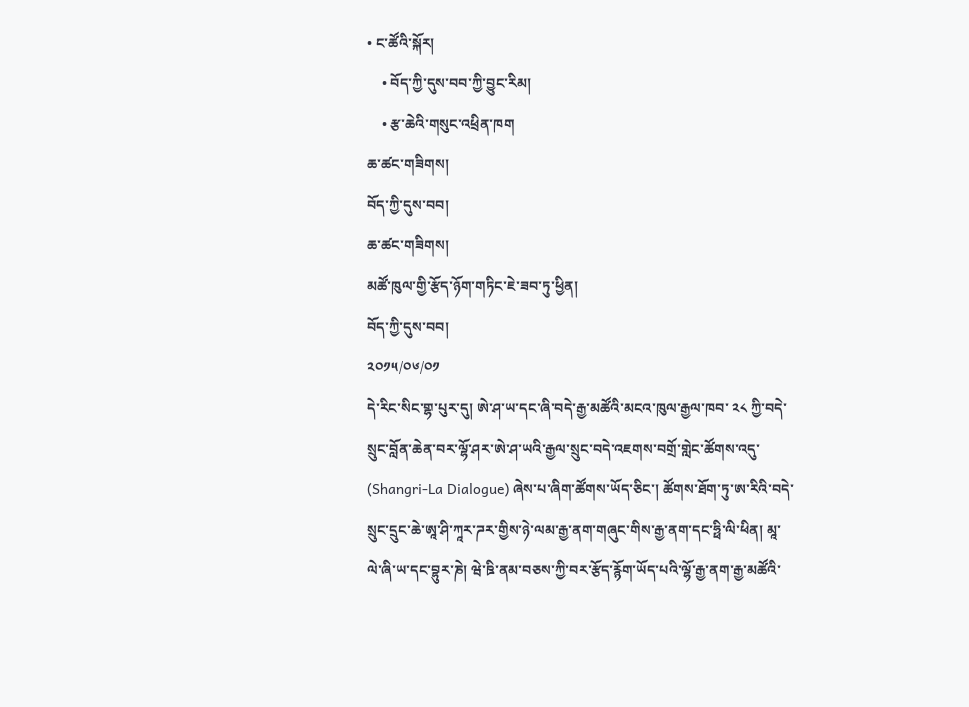• ང་ཚོའི་སྐོར།
    • བོད་ཀྱི་དུས་བབ་ཀྱི་བྱུང་རིམ།
    • རྩ་ཆེའི་གསུང་འཕྲིན་ཁག
ཆ་ཚང་གཟིགས།
བོད་ཀྱི་དུས་བབ།
ཆ་ཚང་གཟིགས།
མཚོ་ཁུལ་གྱི་རྩོད་ཉོག་གཏིང་ཇེ་ཟབ་ཏུ་ཕྱིན།
བོད་ཀྱི་དུས་བབ།
༢༠༡༥/༠༦/༠༡
དེ་རིང་སིང་གྷ་པུར་དུ། ཨེ་ཤ་ཡ་དང་ཞི་བདེ་རྒྱ་མཚོའི་མངའ་ཁུལ་རྒྱལ་ཁབ་ ༢༨ ཀྱི་བདེ་སྲུང་བློན་ཆེན་བར་ལྷོ་ཤར་ཨེ་ཤ་ཡའི་རྒྱལ་སྲུང་བདེ་འཇགས་བགྲོ་གླེང་ཚོགས་འདུ་ (Shangri-La Dialogue) ཞེས་པ་ཞིག་ཚོགས་ཡོད་ཅིང་། ཚོགས་ཐོག་ཏུ་ཨ་རིའི་བདེ་སྲུང་དྲུང་ཆེ་ཨཱ་ཤི་ཀཱར་ཌར་གྱིས་ཉེ་ལམ་རྒྱ་ནག་གཞུང་གིས་རྒྱ་ནག་དང་ཧྥི་ལི་ཕིན། མཱ་ལེ་ཞི་ཡ་དང་བྷུར་ཎེ། ཝེ་ཋི་ནམ་བཅས་ཀྱི་བར་རྩོད་རྙོག་ཡོད་པའི་ལྷོ་རྒྱ་ནག་རྒྱ་མཚོའི་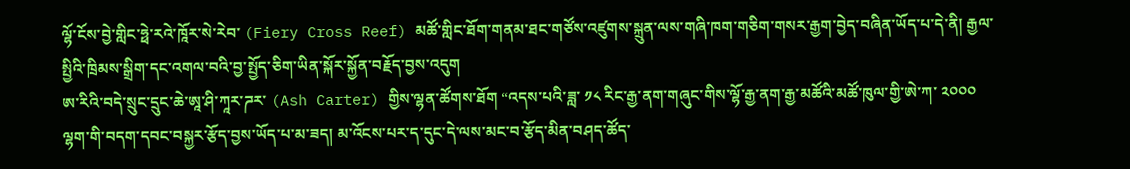ལྷོ་ངོས་བྱེ་གླིང་ཧྥེ་རའེ་ཁཱོར་སེ་རེབ་ (Fiery Cross Reef) མཚོ་གླིང་ཐོག་གནམ་ཐང་གཙོས་འཛུགས་སྐྲུན་ལས་གཞི་ཁག་གཅིག་གསར་རྒྱག་བྱེད་བཞིན་ཡོད་པ་དེ་ནི། རྒྱལ་སྤྱིའི་ཁྲིམས་སྒྲིག་དང་འགལ་བའི་བྱ་སྤྱོད་ཅིག་ཡིན་སྐོར་སྐྱོན་བརྗོད་བྱས་འདུག
ཨ་རིའི་བདེ་སྲུང་དྲུང་ཆེ་ཨཱ་ཤི་ཀཱར་ཌར་ (Ash Carter) གྱིས་ལྷན་ཚོགས་ཐོག “འདས་པའི་ཟླ་ ༡༨ རིང་རྒྱ་ནག་གཞུང་གིས་ལྷོ་རྒྱ་ནག་རྒྱ་མཚོའི་མཚོ་ཁུལ་གྱི་ཨེ་ཀ་ ༢༠༠༠ ལྷག་གི་བདག་དབང་བསྐྱར་རྩོད་བྱས་ཡོད་པ་མ་ཟད། མ་འོངས་པར་ད་དུང་དེ་ལས་མང་བ་རྩོད་མིན་བཤད་ཚོད་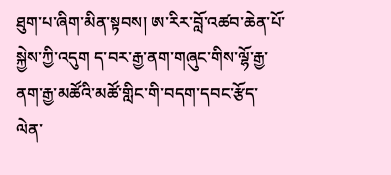ཐུག་པ་ཞིག་མིན་སྟབས། ཨ་རིར་བློ་འཚབ་ཆེན་པོ་སྐྱེས་ཀྱི་འདུག ད་བར་རྒྱ་ནག་གཞུང་གིས་ལྷོ་རྒྱ་ནག་རྒྱ་མཚོའི་མཚོ་གླིང་གི་བདག་དབང་རྩོད་ལེན་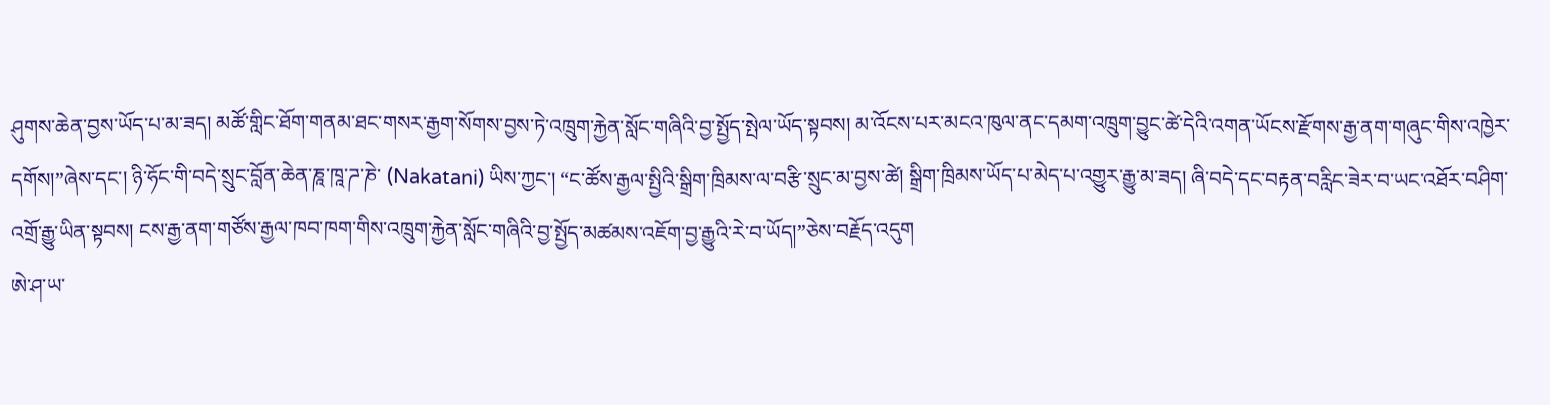ཤུགས་ཆེན་བྱས་ཡོད་པ་མ་ཟད། མཚོ་གླིང་ཐོག་གནམ་ཐང་གསར་རྒྱག་སོགས་བྱས་ཏེ་འཁྲུག་རྐྱེན་སློང་གཞིའི་བྱ་སྤྱོད་སྤེལ་ཡོད་སྟབས། མ་འོངས་པར་མངའ་ཁུལ་ནང་དམག་འཁྲུག་བྱུང་ཚེ་དེའི་འགན་ཡོངས་རྫོགས་རྒྱ་ནག་གཞུང་གིས་འཁྱེར་དགོས།”ཞེས་དང་། ཉི་ཧོང་གི་བདེ་སྲུང་བློན་ཆེན་ཎཱ་ཁཱ་ཌ་ཎེ་ (Nakatani) ཡིས་ཀྱང་། “ང་ཚོས་རྒྱལ་སྤྱིའི་སྒྲིག་ཁྲིམས་ལ་བརྩི་སྲུང་མ་བྱས་ཚེ། སྒྲིག་ཁྲིམས་ཡོད་པ་མེད་པ་འགྱུར་རྒྱུ་མ་ཟད། ཞི་བདེ་དང་བརྟན་བརླིང་ཟེར་བ་ཡང་འཐོར་བཤིག་འགྲོ་རྒྱུ་ཡིན་སྟབས། ངས་རྒྱ་ནག་གཙོས་རྒྱལ་ཁབ་ཁག་གིས་འཁྲུག་རྐྱེན་སློང་གཞིའི་བྱ་སྤྱོད་མཚམས་འཇོག་བྱ་རྒྱུའི་རེ་བ་ཡོད།”ཅེས་བརྗོད་འདུག
ཨེ་ཤ་ཡ་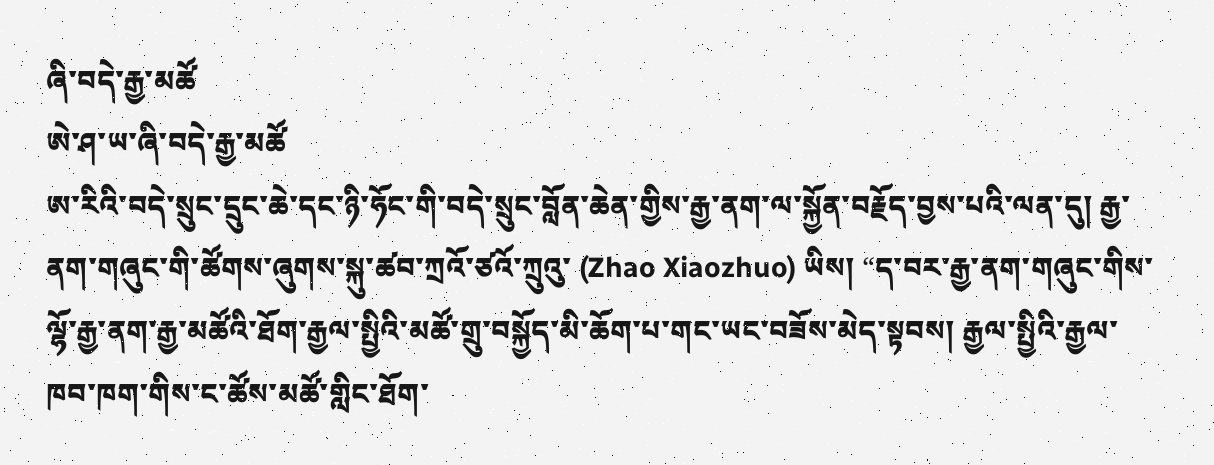ཞི་བདེ་རྒྱ་མཚོ
ཨེ་ཤ་ཡ་ཞི་བདེ་རྒྱ་མཚོ
ཨ་རིའི་བདེ་སྲུང་དྲུང་ཆེ་དང་ཉི་ཧོང་གི་བདེ་སྲུང་བློན་ཆེན་གྱིས་རྒྱ་ནག་ལ་སྐྱོན་བརྗོད་བྱས་པའི་ལན་དུ། རྒྱ་ནག་གཞུང་གི་ཚོགས་ཞུགས་སྐུ་ཚབ་ཀྲའོ་ཙའོ་ཀྲུའུ་ (Zhao Xiaozhuo) ཡིས། “ད་བར་རྒྱ་ནག་གཞུང་གིས་ལྷོ་རྒྱ་ནག་རྒྱ་མཚོའི་ཐོག་རྒྱལ་སྤྱིའི་མཚོ་གྲུ་བསྐྱོད་མི་ཆོག་པ་གང་ཡང་བཟོས་མེད་སྟབས། རྒྱལ་སྤྱིའི་རྒྱལ་ཁབ་ཁག་གིས་ང་ཚོས་མཚོ་གླིང་ཐོག་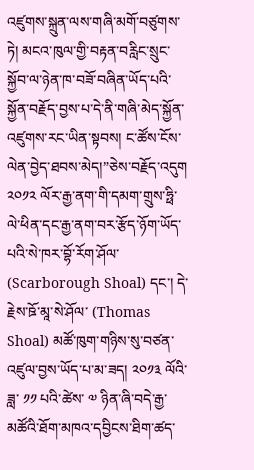འཛུགས་སྐྲུན་ལས་གཞི་མགོ་བཙུགས་ཏེ། མངའ་ཁུལ་གྱི་བརྟན་བརླིང་སྲུང་སྐྱོབ་ལ་ཉེན་ཁ་བཟོ་བཞིན་ཡོད་པའི་སྐྱོན་བརྗོད་བྱས་པ་དེ་ནི་གཞི་མེད་སྐྱོན་འཛུགས་རང་ཡིན་སྟབས། ང་ཚོས་ངོས་ལེན་བྱེད་ཐབས་མེད།”ཅེས་བརྗོད་འདུག
༢༠༡༢ ལོར་རྒྱ་ནག་གི་དམག་གྲུས་ཧྥི་ལེ་ཕིན་དང་རྒྱ་ནག་བར་རྩོད་ཉོག་ཡོད་པའི་སེ་ཁར་བྷོ་རོག་ཤོལ་ (Scarborough Shoal) དང་། དེ་རྗེས་ཋོ་མཱ་སེ་ཤོལ་ (Thomas Shoal) མཚོ་ཁུག་གཉིས་སུ་བཙན་འཛུལ་བྱས་ཡོད་པ་མ་ཟད། ༢༠༡༣ ལོའི་ཟླ་ ༡༡ པའི་ཚེས་ ༧ ཉིན་ཞི་བདེ་རྒྱ་མཚོའི་ཐོག་མཁའ་དབྱིངས་ཐིག་ཚད་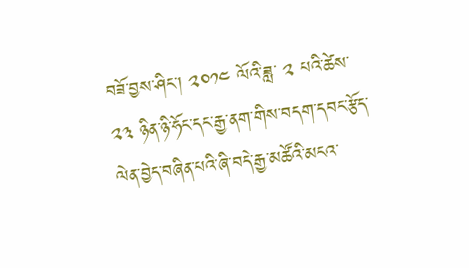བཟོ་བྱས་ཤིང་། ༢༠༡༤ ལོའི་ཟླ་ ༢ པའི་ཚེས་ ༢༣ ཉིན་ཉི་ཧོང་དང་རྒྱ་ནག་གིས་བདག་དབང་རྩོད་ལེན་བྱེད་བཞིན་པའི་ཞི་བདེ་རྒྱ་མཚོའི་མངའ་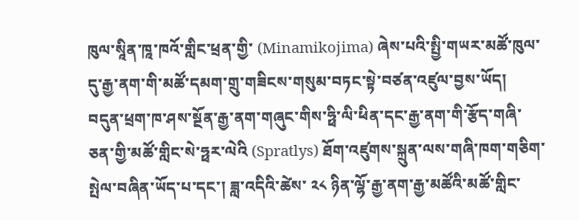ཁུལ་སཱིན་ཁཱ་ཁའོ་གླིང་ཕྲན་གྱི་ (Minamikojima) ཞེས་པའི་སྤྱི་གཡར་མཚོ་ཁུལ་དུ་རྒྱ་ནག་གི་མཚོ་དམག་གྲུ་གཟིངས་གསུམ་བཏང་སྟེ་བཙན་འཛུལ་བྱས་ཡོད། བདུན་ཕྲག་ཁ་ཤས་སྔོན་རྒྱ་ནག་གཞུང་གིས་ཧྥི་ལི་ཕིན་དང་རྒྱ་ནག་གི་རྩོད་གཞི་ཅན་གྱི་མཚོ་གླིང་སེ་ཧྥར་ལེའི (Spratlys) ཐོག་འཛུགས་སྐྲུན་ལས་གཞི་ཁག་གཅིག་སྤེལ་བཞིན་ཡོད་པ་དང་། ཟླ་འདིའི་ཚེས་ ༢༨ ཉིན་ལྷོ་རྒྱ་ནག་རྒྱ་མཚོའི་མཚོ་གླིང་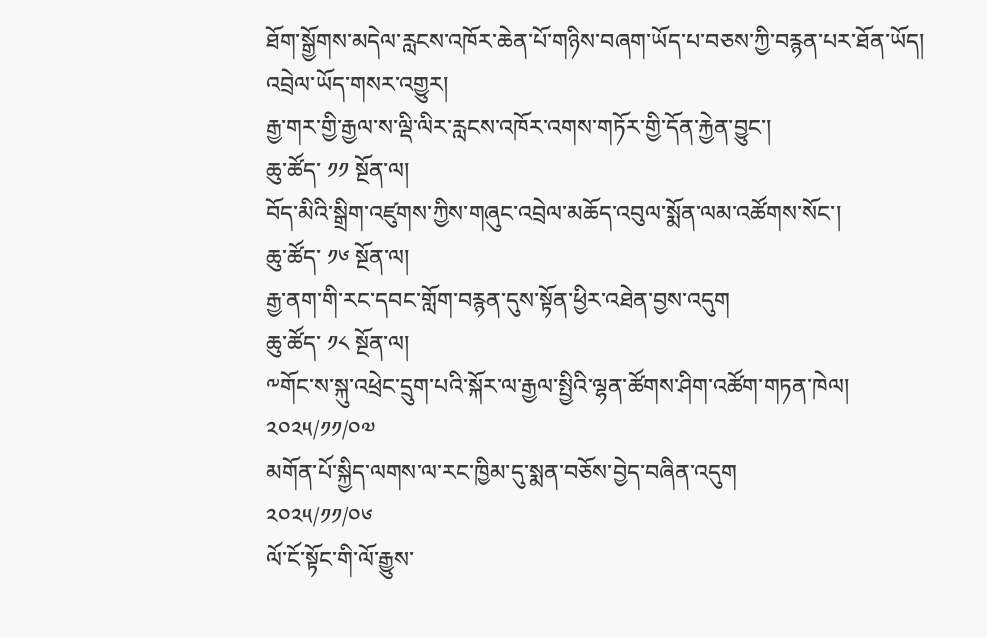ཐོག་སྒྱོགས་མདེལ་རླངས་འཁོར་ཆེན་པོ་གཉིས་བཞག་ཡོད་པ་བཅས་ཀྱི་བརྙན་པར་ཐོན་ཡོད།
འབྲེལ་ཡོད་གསར་འགྱུར།
རྒྱ་གར་གྱི་རྒྱལ་ས་ལྡི་ལིར་རླངས་འཁོར་འགས་གཏོར་གྱི་དོན་རྐྱེན་བྱུང་།
ཆུ་ཚོད་ ༡༡ སྔོན་ལ།
བོད་མིའི་སྒྲིག་འཛུགས་ཀྱིས་གཞུང་འབྲེལ་མཆོད་འབུལ་སྨོན་ལམ་འཚོགས་སོང་།
ཆུ་ཚོད་ ༡༦ སྔོན་ལ།
རྒྱ་ནག་གི་རང་དབང་གློག་བརྙན་དུས་སྟོན་ཕྱིར་འཐེན་བྱས་འདུག
ཆུ་ཚོད་ ༡༨ སྔོན་ལ།
༸གོང་ས་སྐུ་འཕྲེང་དྲུག་པའི་སྐོར་ལ་རྒྱལ་སྤྱིའི་ལྷན་ཚོགས་ཤིག་འཚོག་གཏན་ཁེལ།
༢༠༢༥/༡༡/༠༧
མགོན་པོ་སྐྱིད་ལགས་ལ་རང་ཁྱིམ་དུ་སྨན་བཅོས་བྱེད་བཞིན་འདུག
༢༠༢༥/༡༡/༠༦
ལོ་ངོ་སྟོང་གི་ལོ་རྒྱུས་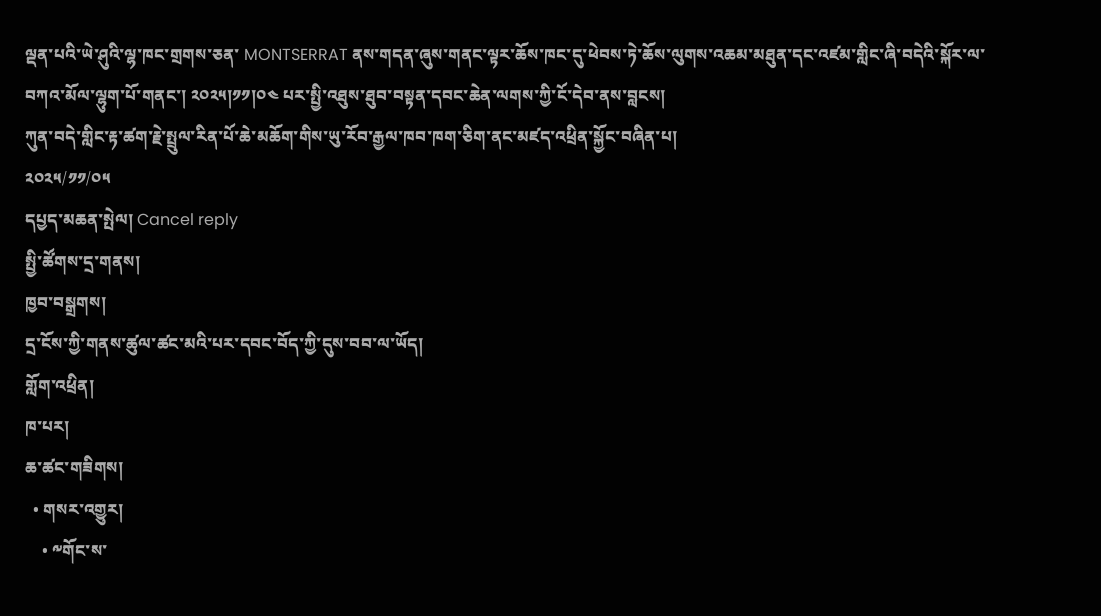ལྡན་པའི་ཡེ་ཤུའི་ལྷ་ཁང་གྲགས་ཅན་ MONTSERRAT ནས་གདན་ཞུས་གནང་ལྟར་ཆོས་ཁང་དུ་ཕེབས་ཏེ་ཆོས་ལུགས་འཆམ་མཐུན་དང་འཛམ་གླིང་ཞི་བདེའི་སྐོར་ལ་བཀའ་མོལ་ལྷུག་པོ་གནང་། ༢༠༢༥།༡༡།༠༤ པར་སྤྱི་འཐུས་ཐུབ་བསྟན་དབང་ཆེན་ལགས་ཀྱི་ངོ་དེབ་ནས་བླངས།
ཀུན་བདེ་གླིང་རྟ་ཚག་རྗེ་སྤྲུལ་རིན་པོ་ཆེ་མཆོག་གིས་ཡུ་རོབ་རྒྱལ་ཁབ་ཁག་ཅིག་ནང་མཛད་འཕྲིན་སྐྱོང་བཞིན་པ།
༢༠༢༥/༡༡/༠༥
དཔྱད་མཆན་སྤེལ། Cancel reply
སྤྱི་ཚོགས་དྲ་གནས།
ཁྱབ་བསྒྲགས།
དྲ་ངོས་ཀྱི་གནས་ཚུལ་ཚང་མའི་པར་དབང་བོད་ཀྱི་དུས་བབ་ལ་ཡོད།
གློག་འཕྲིན།
ཁ་པར།
ཆ་ཚང་གཟིགས།
  • གསར་འགྱུར།
    • ༸གོང་ས་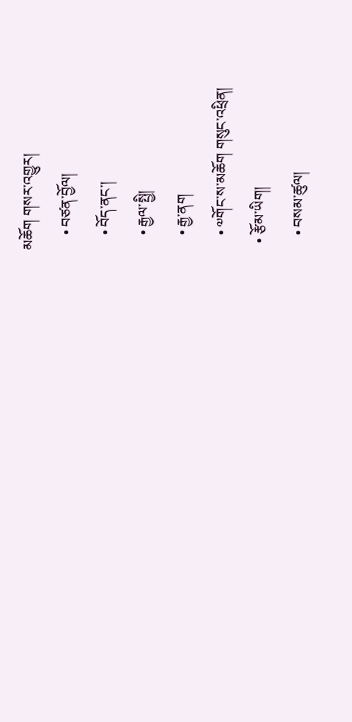མཆོག གསར་འགྱུར།
    • བཙན་བྱོལ།
    • བོད་ནང་།
    • རྒྱལ་སྤྱི།
    • རྒྱ་ནག
    • ༧གོང་ས་མཆོག གསུང་འཕྲིན།
  • རྩོམ་ཡིག།
    • བསམ་ཚུལ།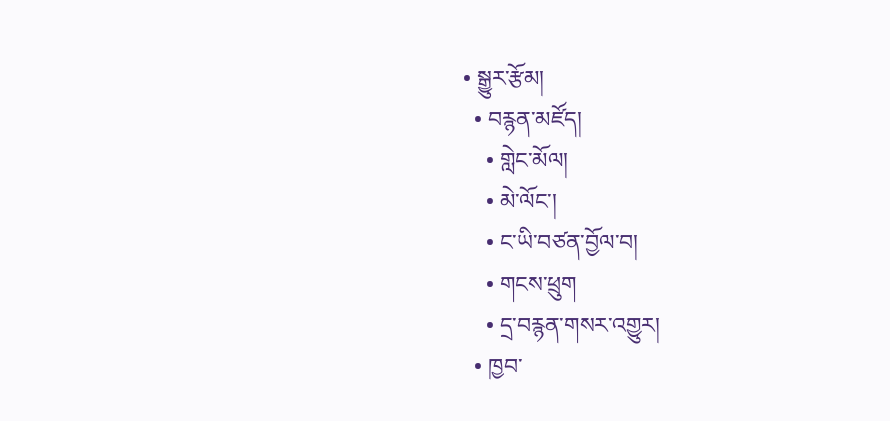• སྒྱུར་རྩོམ།
  • བརྙན་མཛོད།
    • གླེང་མོལ།
    • མེ་ལོང་།
    • ང་ཡི་བཙན་བྱོལ་བ།
    • གངས་ཕྲུག
    • དྲ་བརྙན་གསར་འགྱུར།
  • ཁྱབ་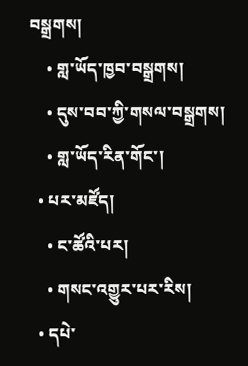བསྒྲགས།
    • གླ་ཡོད་ཁྱབ་བསྒྲགས།
    • དུས་བབ་ཀྱི་གསལ་བསྒྲགས།
    • གླ་ཡོད་རིན་གོང་།
  • པར་མཛོད།
    • ང་ཚོའི་པར།
    • གསང་འགྱུར་པར་རིས།
  • དཔེ་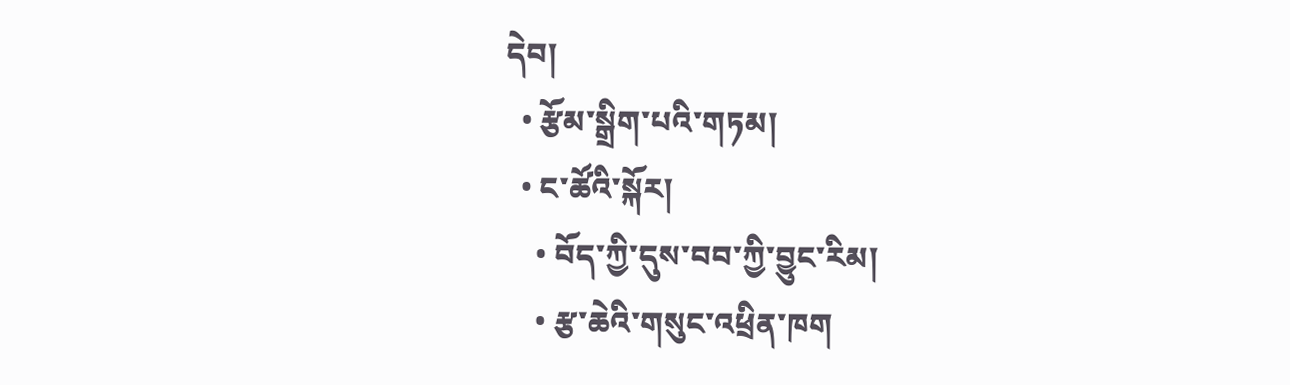དེབ།
  • རྩོམ་སྒྲིག་པའི་གཏམ།
  • ང་ཚོའི་སྐོར།
    • བོད་ཀྱི་དུས་བབ་ཀྱི་བྱུང་རིམ།
    • རྩ་ཆེའི་གསུང་འཕྲིན་ཁག